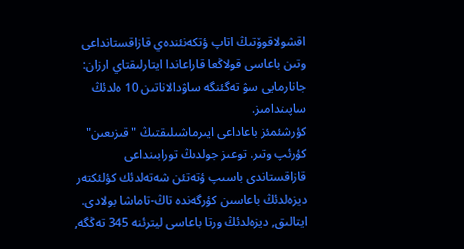اقشولاقوۆتىڭ اتاپ ؤتكەنئندەي قازاقستانداعى وتىن باعاسى قولاڭعا قاراعاندا ايتارلىقتاي ارزان: جانارمايى سۋ تەگئنگە ساۋدالاناتىن 10 ەلدئڭ ساپىندامىز.
كؤرشئمئز باعاداعى ايىرماشىلىقتىڭ "قىزىعىن" كؤرئپ وتىر. توعىز جولدىڭ تورابىنداعى قازاقستاندى باسىپ ؤتەتئن شەتەلدئك كؤلئكتەر ديزەلدئڭ باعاسىن كؤرگەندە تاڭ-تاماشا بولادى.
ايتالىق, ديزەلدئڭ ورتا باعاسى ليترئنە 345 تەڭگە,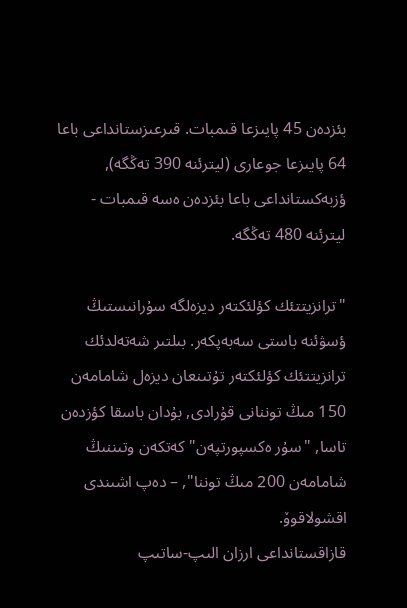بئزدەن 45 پايىزعا قىمبات. قىرعىزستانداعى باعا 64 پايىزعا جوعارى (ليترئنە 390 تەڭگە), ؤزبەكستانداعى باعا بئزدەن ەسە قىمبات - ليترئنە 480 تەڭگە.

"ترانزيتتئك كؤلئكتەر ديزەلگە سۇرانىستىڭ ؤسۋئنە باستى سەبەپكەر. بىلتىر شەتەلدئك ترانزيتتئك كؤلئكتەر تۇتىنعان ديزەل شامامەن 150 مىڭ توننانى قۇرادى, بۇدان باسقا كؤزدەن تاسا, "سۇر ەكسپورتپەن" كەتكەن وتىننىڭ شامامەن 200 مىڭ توننا", – دەپ اشىندى اقشولاقوۆ.
قازاقستانداعى ارزان الىپ-ساتىپ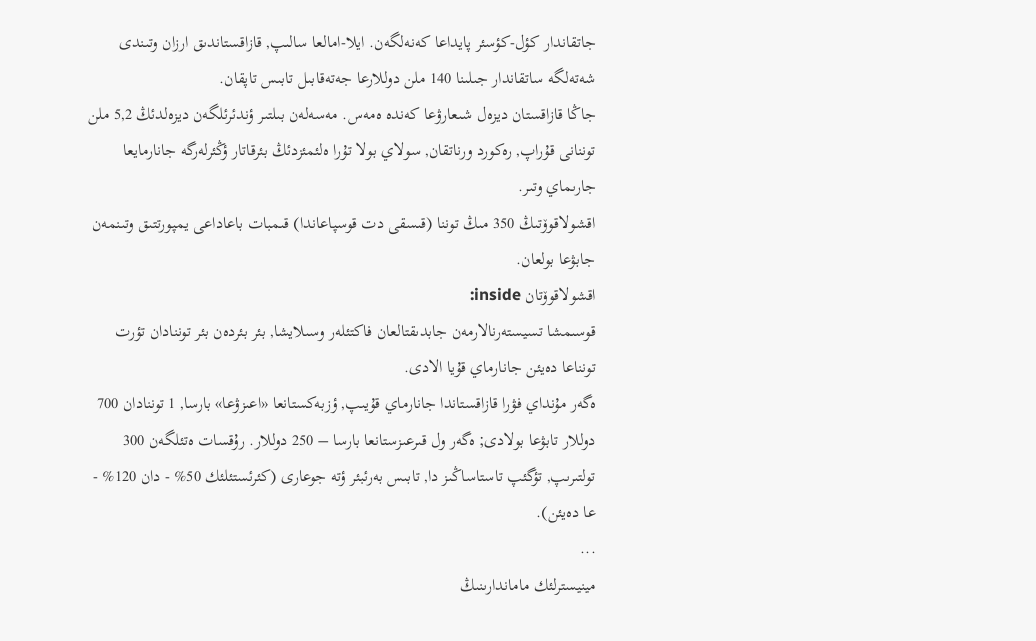جاتقاندار كؤل-كؤسئر پايداعا كەنەلگەن. ايلا-امالعا سالىپ, قازاقستاندىق ارزان وتىندى شەتەلگە ساتقاندار جىلىنا 140 ملن دوللارعا جەتەقابىل تابىس تاپقان.
جاڭا قازاقستان ديزەل شىعارۋعا كەندە ەمەس. مەسەلەن بىلتىر ؤندئرئلگەن ديزەلدئڭ 5,2 ملن توننانى قۇراپ, رەكورد ورناتقان, سولاي بولا تۇرا ەلئمئزدئڭ بئرقاتار ؤڭئرلەرگە جانارمايعا جارىماي وتىر.
اقشولاقوۆتىڭ 350 مىڭ توننا (قىسقى دت قوسپاعاندا) قىمبات باعاداعى يمپورتتىق وتىنمەن جابۋعا بولعان.
اقشولاقوۆتان inside:
قوسىمشا تسيستەرنالارمەن جابدىقتالعان فاكتئلەر وسىلايشا, بئر بئردەن بئر توننادان تؤرت تونناعا دەيئن جانارماي قۇيا الادى.
ەگەر مۇنداي فۋرا قازاقستاندا جانارماي قۇيىپ, ؤزبەكستانعا «اعىزۋعا» بارسا, 1 توننادان 700 دوللار تابۋعا بولادى; ەگەر ول قىرعىزستانعا بارسا – 250 دوللار. رۇقسات ەتئلگەن 300 تولتىرىپ, تؤگئپ تاستاساڭىز دا, تابىس بەرئبئر ؤتە جوعارى (كئرئستئلئك 50% - دان 120% - عا دەيئن).
...
مينيسترلئك ماماندارىنىڭ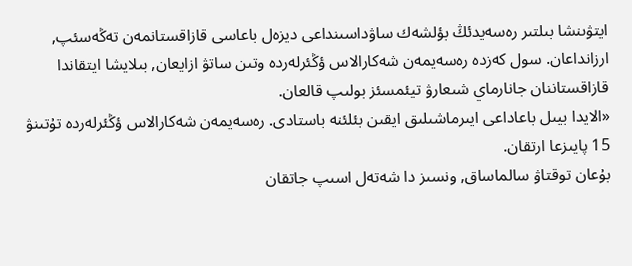ايتۋىنشا بىلتىر رەسەيدئڭ بؤلشەك ساۋداسىنداعى ديزەل باعاسى قازاقستانمەن تەڭەسئپ, ارزانداعان. سول كەزدە رەسەيمەن شەكارالاس ؤڭئرلەردە وتىن ساتۋ ازايعان, بىلايشا ايتقاندا قازاقستاننان جانارماي شىعارۋ تيئمسئز بولىپ قالعان.
«الايدا بيىل باعاداعى ايىرماشىلىق ايقىن بئلئنە باستادى. رەسەيمەن شەكارالاس ؤڭئرلەردە تۇتىنۋ 15 پايىزعا ارتقان.
بۇعان توقتاۋ سالماساق, ونسىز دا شەتەل اسىپ جاتقان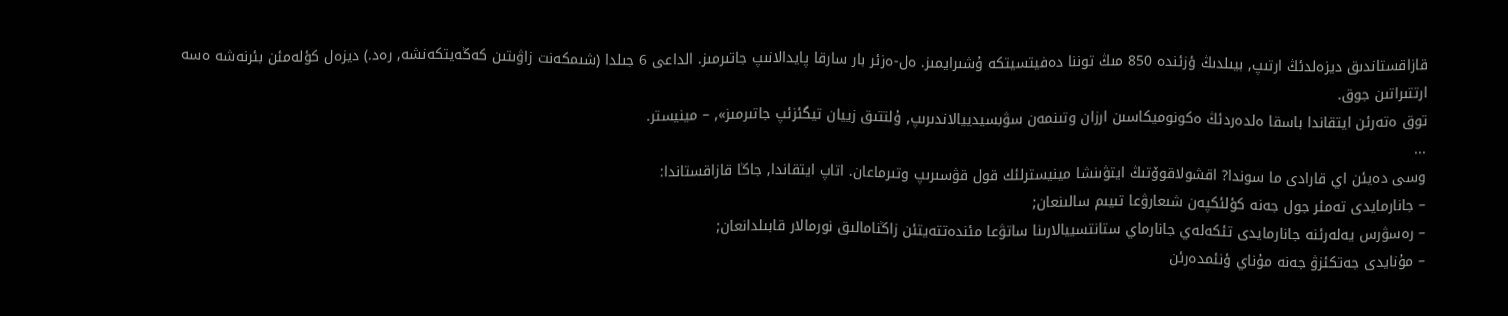قازاقستاندىق ديزەلدئڭ ارتىپ, بيىلدىڭ ؤزئندە 850 مىڭ توننا دەفيتسيتكە ۇشىرايمىز. ەل-ەزئر بار سارقا پايدالانىپ جاتىرمىز. الداعى 6 جىلدا (شىمكەنت زاۋىتىن كەڭەيتكەنشە, رەد.) ديزەل كؤلەمئن بئرنەشە ەسە ارتتىراتىن جوق.
توق ەتەرئن ايتقاندا باسقا ەلدەردئڭ ەكونوميكاسىن ارزان وتىنمەن سۋبسيدييالاندىرىپ, ۇلتتىق زييان تيگئزئپ جاتىرمىز», – مينيستر.
...
وسى دەيئن اي قارادى ما سوندا? اقشولاقوۆتىڭ ايتۋىنشا مينيسترلئك قول قۋسىرىپ وتىرماعان. اتاپ ايتقاندا, جاڭا قازاقستاندا:
– جانارمايدى تەمئر جول جەنە كؤلئكپەن شىعارۋعا تىيىم سالىنعان;
– رەسۋرس يەلەرئنە جانارمايدى تئكەلەي جانارماي ستانتسييالارىنا ساتۋعا مئندەتتەيتئن زاڭنامالىق نورمالار قابىلدانعان;
– مۇنايدى جەتكئزۋ جەنە مۇناي ؤنئمدەرئن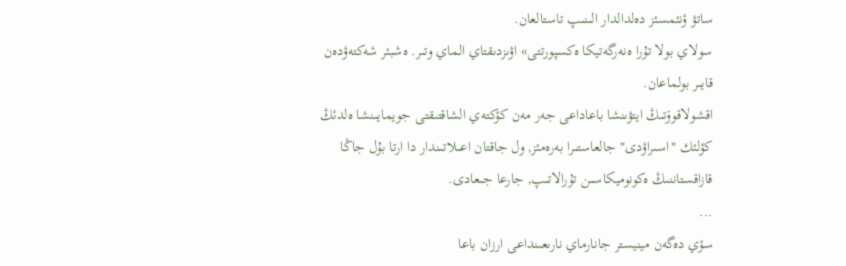ساتۋ ؤنئمسئز دەلدالدار الىنىپ تاستالعان.
سولاي بولا تۇرا ەنەرگەتيكا ەكسپورتتى» اۋىزدىقتاي الماي وتىر. ەشبئر شەكتەۋدەن قايىر بولماعان.
اقشولاقوۆتىڭ ايتۋىنشا باعاداعى جەر مەن كؤكتەي الشاقتىقتى جويمايىنشا ەلدئڭ كؤلئك "اسىراۋدى" جالعاستىرا بەرەمئز, ول جاقتان اعىلاتىندار دا ارتا بۇل جاڭا قازاقستاننىڭ ەكونوميكاسىن تۇرالاتىپ, جارعا جىعادى.
...
سؤي دەگەن مينيستر جانارماي نارىعىنداعى ارزان باعا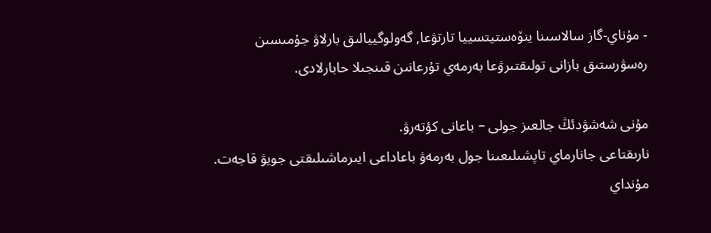- مۇناي-گاز سالاسىنا ينۆەستيتسييا تارتۋعا, گەولوگييالىق بارلاۋ جۇمىسىن رەسۋرستىق بازانى تولىقتىرۋعا بەرمەي تۇرعانىن قىنجىلا حابارلادى.

مۇنى شەشۋدئڭ جالعىز جولى – باعانى كؤتەرۋ.
نارىقتاعى جانارماي تاپشىلىعىنا جول بەرمەۋ باعاداعى ايىرماشىلىقتى جويۋ قاجەت. مۇنداي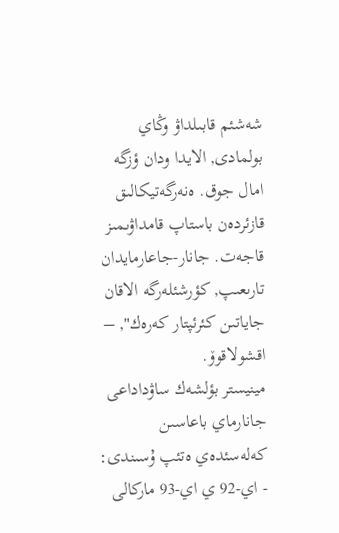شەشئم قابىلداۋ وڭاي بولمادى, الايدا ودان ؤزگە امال جوق. ەنەرگەتيكالىق قازئردەن باستاپ قامداۋىمىز قاجەت. جانار-جاعارمايدان تارىعىپ, كؤرشئلەرگە الاقان جاياتىن كئرئپتار كەرەك", – اقشولاقوۆ.
مينيستر بؤلشەك ساۋداداعى جانارماي باعاسىن كەلەسئدەي ەتئپ ۇسىندى:
- اي-92 ي اي-93 ماركالى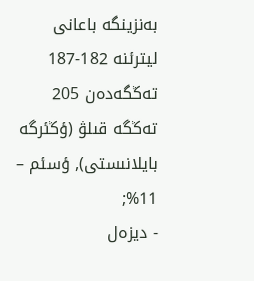بەنزينگە باعانى ليترئنە 182-187 تەڭگەدەن 205 تەڭگە قىلۋ (ؤڭئرگە بايلانىستى), ؤسئم – 11%;
- ديزەل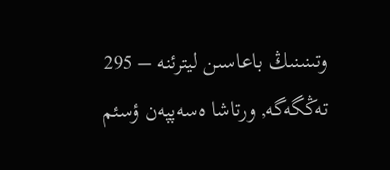وتىنىنىڭ باعاسىن ليترئنە – 295 تەڭگەگە, ورتاشا ەسەپپەن ؤسئم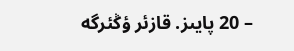– 20 پايىز. قازئر ؤڭئرگە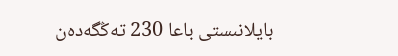بايلانىستى باعا 230 تەڭگەدەن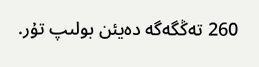260 تەڭگەگە دەيئن بولىپ تۇر.